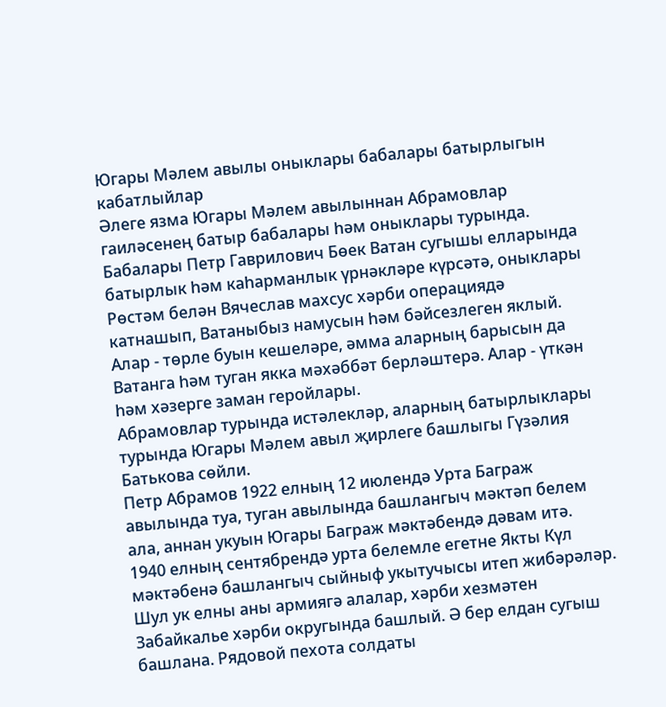Югары Мәлем авылы оныклары бабалары батырлыгын кабатлыйлар
Әлеге язма Югары Мәлем авылыннан Абрамовлар гаиләсенең батыр бабалары һәм оныклары турында.
Бабалары Петр Гаврилович Бөек Ватан сугышы елларында батырлык һәм каһарманлык үрнәкләре күрсәтә, оныклары Рөстәм белән Вячеслав махсус хәрби операциядә катнашып, Ватаныбыз намусын һәм бәйсезлеген яклый. Алар - төрле буын кешеләре, әмма аларның барысын да Ватанга һәм туган якка мәхәббәт берләштерә. Алар - үткән һәм хәзерге заман геройлары.
Абрамовлар турында истәлекләр, аларның батырлыклары турында Югары Мәлем авыл җирлеге башлыгы Гүзәлия Батькова сөйли.
Петр Абрамов 1922 елның 12 июлендә Урта Баграж авылында туа, туган авылында башлангыч мәктәп белем ала, аннан укуын Югары Баграж мәктәбендә дәвам итә.
1940 елның сентябрендә урта белемле егетне Якты Күл мәктәбенә башлангыч сыйныф укытучысы итеп жибәрәләр. Шул ук елны аны армиягә алалар, хәрби хезмәтен Забайкалье хәрби округында башлый. Ә бер елдан сугыш башлана. Рядовой пехота солдаты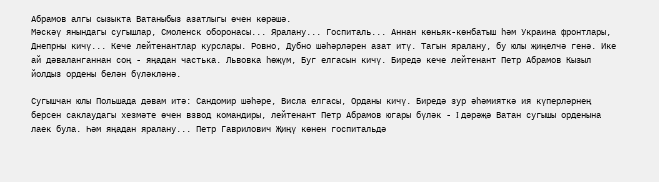Абрамов алгы сызыкта Ватаныбыз азатлыгы өчен көрәшә.
Мәскәү янындагы сугышлар, Смоленск оборонасы... Яралану... Госпиталь... Аннан көньяк-көнбатыш һәм Украина фронтлары, Днепрны кичү... Кече лейтенантлар курслары. Ровно, Дубно шәһәрләрен азат итү. Тагын яралану, бу юлы җиңелчә генә. Ике ай дәваланганнан соң - яңадан частька. Львовка һөҗүм, Буг елгасын кичү. Биредә кече лейтенант Петр Абрамов Кызыл йолдыз ордены белән бүләкләнә.

Сугышчан юлы Польшада дәвам итә: Сандомир шәһәре, Висла елгасы, Орданы кичү. Биредә зур әһәмияткә ия күперләрнең берсен саклаудагы хезмәте өчен взвод командиры, лейтенант Петр Абрамов югары бүләк - I дәрәҗә Ватан сугышы орденына лаек була. Һәм яңадан яралану... Петр Гаврилович Җиңү көнен госпитальдә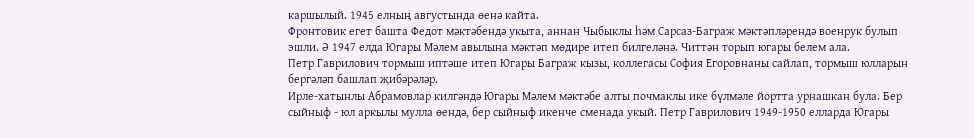каршылый. 1945 елның августында өенә кайта.
Фронтовик егет башта Федот мәктәбендә укыта, аннан Чыбыклы һәм Сарсаз-Баграж мәктәпләрендә военрук булып эшли. Ә 1947 елда Югары Мәлем авылына мәктәп мөдире итеп билгеләнә. Читтән торып югары белем ала.
Петр Гаврилович тормыш иптәше итеп Югары Баграж кызы, коллегасы София Егоровнаны сайлап, тормыш юлларын бергәләп башлап җибәрәләр.
Ирле-хатынлы Абрамовлар килгәндә Югары Мәлем мәктәбе алты почмаклы ике бүлмәле йортта урнашкан була. Бер сыйныф - юл аркылы мулла өендә, бер сыйныф икенче сменада укый. Петр Гаврилович 1949-1950 елларда Югары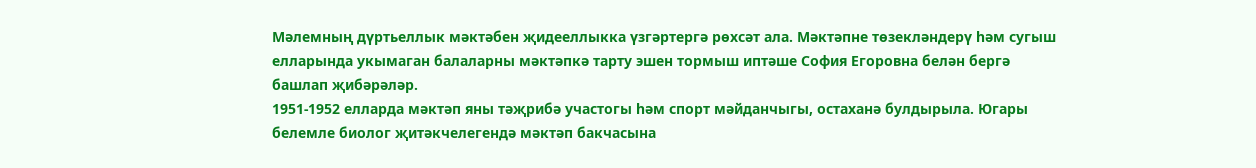Мәлемның дүртьеллык мәктәбен җидееллыкка үзгәртергә рөхсәт ала. Мәктәпне төзекләндерү һәм сугыш елларында укымаган балаларны мәктәпкә тарту эшен тормыш иптәше София Егоровна белән бергә башлап җибәрәләр.
1951-1952 елларда мәктәп яны тәҗрибә участогы һәм спорт мәйданчыгы, остаханә булдырыла. Югары белемле биолог җитәкчелегендә мәктәп бакчасына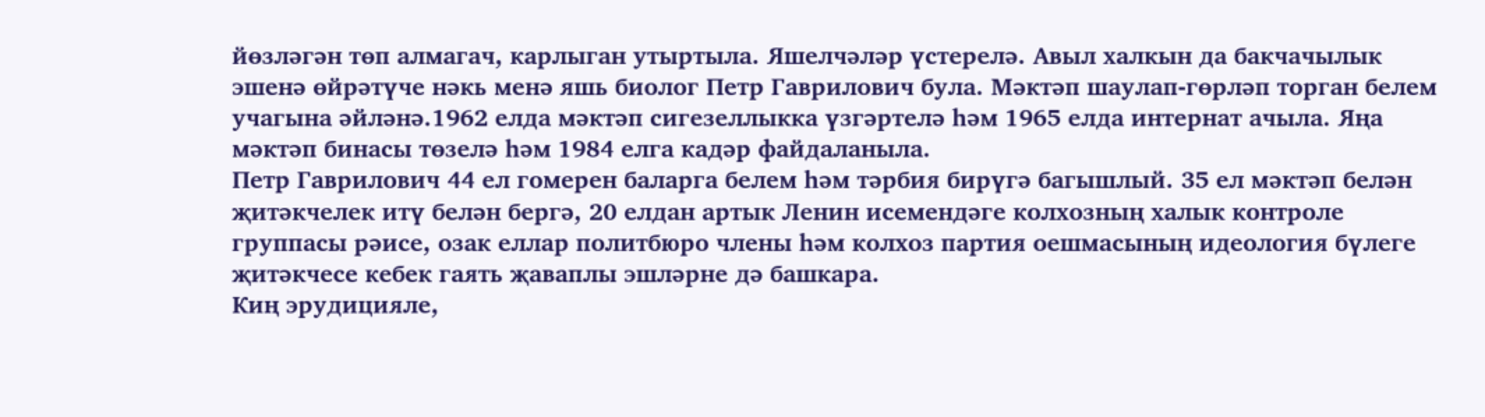йөзләгән төп алмагач, карлыган утыртыла. Яшелчәләр үстерелә. Авыл халкын да бакчачылык эшенә өйрәтүче нәкь менә яшь биолог Петр Гаврилович була. Мәктәп шаулап-гөрләп торган белем учагына әйләнә.1962 елда мәктәп сигезеллыкка үзгәртелә һәм 1965 елда интернат ачыла. Яңа мәктәп бинасы төзелә һәм 1984 елга кадәр файдаланыла.
Петр Гаврилович 44 ел гомерен баларга белем һәм тәрбия бирүгә багышлый. 35 ел мәктәп белән җитәкчелек итү белән бергә, 20 елдан артык Ленин исемендәге колхозның халык контроле группасы рәисе, озак еллар политбюро члены һәм колхоз партия оешмасының идеология бүлеге җитәкчесе кебек гаять җаваплы эшләрне дә башкара.
Киң эрудицияле,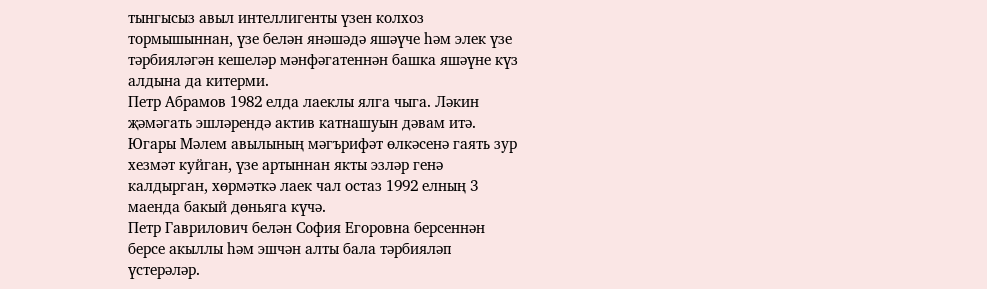тынгысыз авыл интеллигенты үзен колхоз тормышыннан, үзе белән янәшәдә яшәүче һәм элек үзе тәрбияләгән кешеләр мәнфәгатеннән башка яшәүне күз алдына да китерми.
Петр Абрамов 1982 елда лаеклы ялга чыга. Ләкин җәмәгать эшләрендә актив катнашуын дәвам итә.
Югары Мәлем авылының мәгърифәт өлкәсенә гаять зур хезмәт куйган, үзе артыннан якты эзләр генә калдырган, хөрмәткә лаек чал остаз 1992 елның 3 маенда бакый дөньяга күчә.
Петр Гаврилович белән София Егоровна берсеннән берсе акыллы һәм эшчән алты бала тәрбияләп үстерәләр.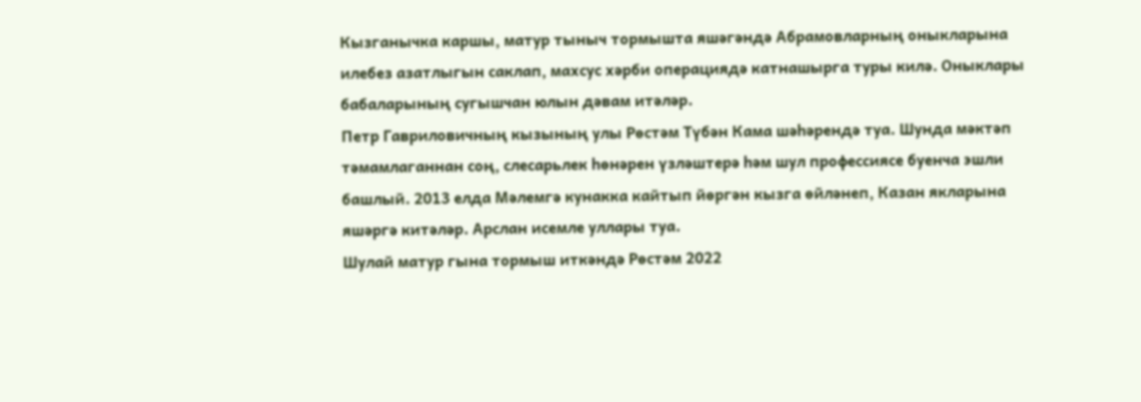Кызганычка каршы, матур тыныч тормышта яшәгәндә Абрамовларның оныкларына илебез азатлыгын саклап, махсус хәрби операциядә катнашырга туры килә. Оныклары бабаларының сугышчан юлын дәвам итәләр.
Петр Гавриловичның кызының улы Рөстәм Түбән Кама шәһәрендә туа. Шунда мәктәп тәмамлаганнан соң, слесарьлек һөнәрен үзләштерә һәм шул профессиясе буенча эшли башлый. 2013 елда Мәлемгә кунакка кайтып йөргән кызга өйләнеп, Казан якларына яшәргә китәләр. Арслан исемле уллары туа.
Шулай матур гына тормыш иткәндә Рөстәм 2022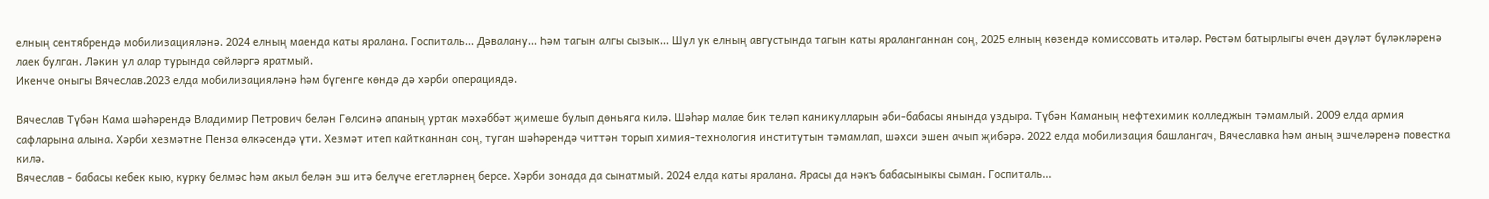елның сентябрендә мобилизацияләнә. 2024 елның маенда каты яралана. Госпиталь... Дәвалану... Һәм тагын алгы сызык... Шул ук елның августында тагын каты яраланганнан соң, 2025 елның көзендә комиссовать итәләр. Рөстәм батырлыгы өчен дәүләт бүләкләренә лаек булган. Ләкин ул алар турында сөйләргә яратмый.
Икенче оныгы Вячеслав.2023 елда мобилизацияләнә һәм бүгенге көндә дә хәрби операциядә.

Вячеслав Түбән Кама шәһәрендә Владимир Петрович белән Гөлсинә апаның уртак мәхәббәт җимеше булып дөньяга килә. Шәһәр малае бик теләп каникулларын әби-бабасы янында уздыра. Түбән Каманың нефтехимик колледжын тәмамлый. 2009 елда армия сафларына алына. Хәрби хезмәтне Пенза өлкәсендә үти. Хезмәт итеп кайтканнан соң, туган шәһәрендә читтән торып химия-технология институтын тәмамлап, шәхси эшен ачып җибәрә. 2022 елда мобилизация башлангач, Вячеславка һәм аның эшчеләренә повестка килә.
Вячеслав - бабасы кебек кыю, курку белмәс һәм акыл белән эш итә белүче егетләрнең берсе. Хәрби зонада да сынатмый. 2024 елда каты яралана. Ярасы да нәкъ бабасыныкы сыман. Госпиталь...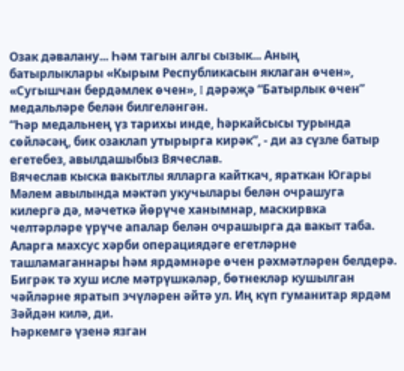Озак дәвалану... Һәм тагын алгы сызык... Аның батырлыклары «Кырым Республикасын яклаган өчен», «Сугышчан бердәмлек өчен», I дәрәҗә “Батырлык өчен” медальләре белән билгеләнгән.
“Һәр медальнең үз тарихы инде, һәркайсысы турында сөйләсәң, бик озаклап утырырга кирәк”, - ди аз сүзле батыр егетебез, авылдашыбыз Вячеслав.
Вячеслав кыска вакытлы ялларга кайткач, яраткан Югары Мәлем авылында мәктәп укучылары белән очрашуга килергә дә, мәчеткә йөрүче ханымнар, маскирвка челтәрләре үрүче апалар белән очрашырга да вакыт таба. Аларга махсус хәрби операциядәге егетләрне ташламаганнары һәм ярдәмнәре өчен рәхмәтләрен белдерә. Бигрәк тә хуш исле мәтрүшкәләр, бөтнекләр кушылган чәйләрне яратып эчүләрен әйтә ул. Иң күп гуманитар ярдәм Зәйдән килә, ди.
Һәркемгә үзенә язган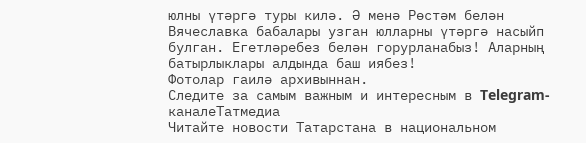юлны үтәргә туры килә. Ә менә Рөстәм белән Вячеславка бабалары узган юлларны үтәргә насыйп булган. Егетләребез белән горурланабыз! Аларның батырлыклары алдында баш иябез!
Фотолар гаилә архивыннан.
Следите за самым важным и интересным в Telegram-каналеТатмедиа
Читайте новости Татарстана в национальном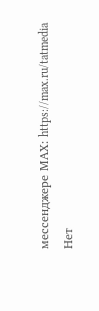мессенджере MАХ: https://max.ru/tatmedia
Нет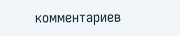комментариев